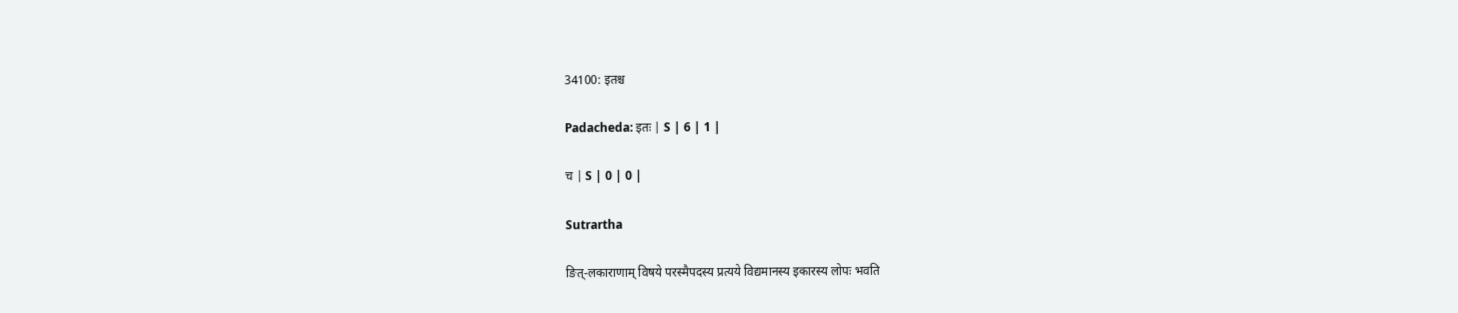34100: इतश्च

Padacheda: इतः | S | 6 | 1 |

च | S | 0 | 0 |

Sutrartha

ङित्-लकाराणाम् विषये परस्मैपदस्य प्रत्यये विद्यमानस्य इकारस्य लोपः भवति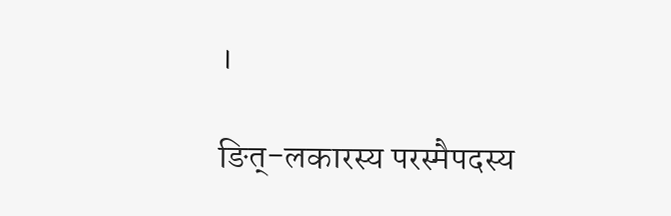।

ङित्-लकारस्य परस्मैपदस्य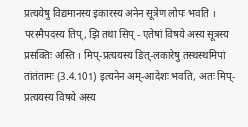प्रत्ययेषु विद्यमानस्य इकारस्य अनेन सूत्रेण लोपः भवति । परस्मैपदस्य तिप्, झि तथा सिप् - एतेषां विषये अस्य सूत्रस्य प्रसक्तिः अस्ति । मिप्-प्रत्ययस्य ङित्-लकारेषु तस्थस्थमिपां तांतंतामः (3.4.101) इत्यनेन अम्-आदेशः भवति, अतः मिप्-प्रत्ययस्य विषये अस्य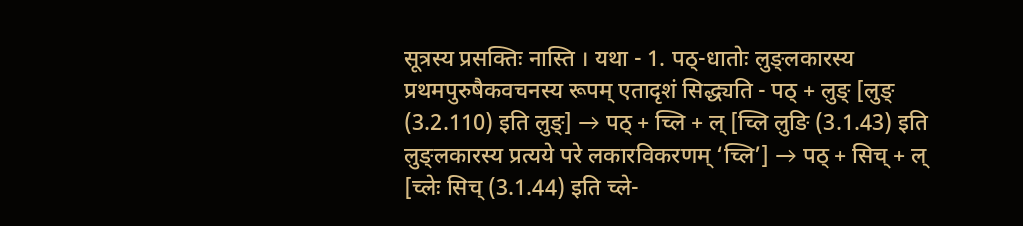सूत्रस्य प्रसक्तिः नास्ति । यथा - 1. पठ्-धातोः लुङ्लकारस्य प्रथमपुरुषैकवचनस्य रूपम् एतादृशं सिद्ध्यति - पठ् + लुङ् [लुङ् (3.2.110) इति लुङ्] → पठ् + च्लि + ल् [च्लि लुङि (3.1.43) इति लुङ्लकारस्य प्रत्यये परे लकारविकरणम् ‘च्लि’] → पठ् + सिच् + ल् [च्लेः सिच् (3.1.44) इति च्ले-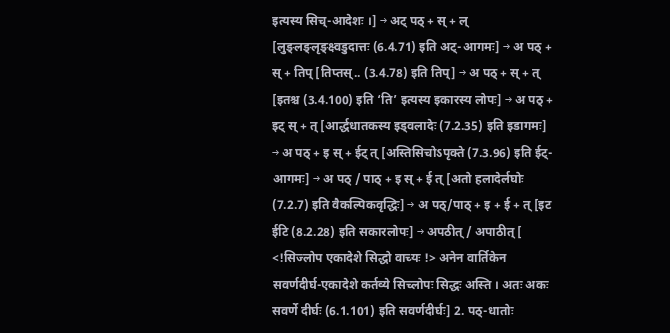इत्यस्य सिच्-आदेशः ।] → अट् पठ् + स् + ल् [लुङ्लङ्लृङ्क्ष्वडुदात्तः (6.4.71) इति अट्-आगमः] → अ पठ् + स् + तिप् [तिप्तस्.. (3.4.78) इति तिप्] → अ पठ् + स् + त् [इतश्च (3.4.100) इति ‘ति’ इत्यस्य इकारस्य लोपः] → अ पठ् + इट् स् + त् [आर्द्धधातकस्य इड्वलादेः (7.2.35) इति इडागमः] → अ पठ् + इ स् + ईट् त् [अस्तिसिचोऽपृक्ते (7.3.96) इति ईट्-आगमः] → अ पठ् / पाठ् + इ स् + ई त् [अतो हलादेर्लघोः (7.2.7) इति वैकल्पिकवृद्धिः] → अ पठ्/पाठ् + इ + ई + त् [इट ईटि (8.2.28) इति सकारलोपः] → अपठीत् / अपाठीत् [ <!सिज्लोप एकादेशे सिद्धो वाच्यः !> अनेन वार्तिकेन सवर्णदीर्घ-एकादेशे कर्तव्ये सिच्लोपः सिद्धः अस्ति । अतः अकः सवर्णे दीर्घः (6.1.101) इति सवर्णदीर्घः] 2. पठ्-धातोः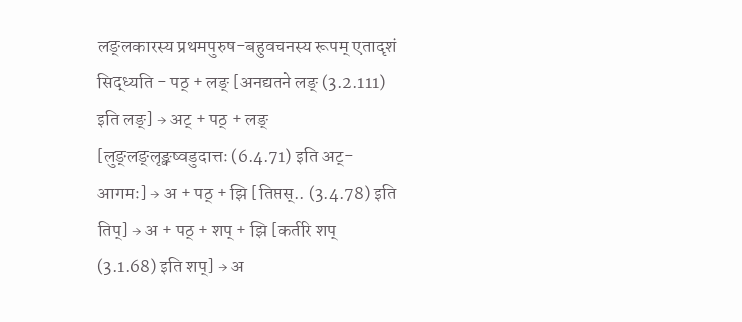लङ्लकारस्य प्रथमपुरुष-बहुवचनस्य रूपम् एतादृशं सिद्ध्यति - पठ् + लङ् [अनद्यतने लङ् (3.2.111) इति लङ्] → अट् + पठ् + लङ् [लुङ्लङ्लृङ्क्ष्वडुदात्तः (6.4.71) इति अट्-आगमः] → अ + पठ् + झि [तिप्तस्.. (3.4.78) इति तिप्] → अ + पठ् + शप् + झि [कर्तरि शप् (3.1.68) इति शप्] → अ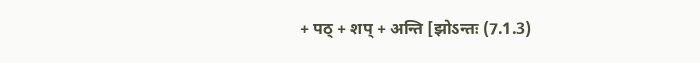+ पठ् + शप् + अन्ति [झोऽन्तः (7.1.3)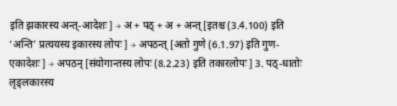इति झकारस्य अन्त्-आदेशः] → अ + पठ् + अ + अन्त् [इतश्च (3.4.100) इति ‘अन्ति’ प्रत्ययस्य इकारस्य लोपः] → अपठन्त् [अतो गुणे (6.1.97) इति गुण-एकादेशः] → अपठन् [संयोगान्तस्य लोपः (8.2.23) इति तकारलोपः] 3. पठ्-धातोः लृङ्लकारस्य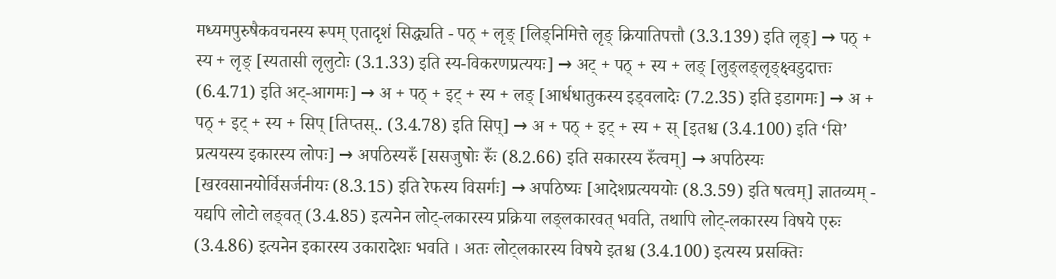मध्यमपुरुषैकवचनस्य रूपम् एतादृशं सिद्ध्यति - पठ् + लृङ् [लिङ्निमित्ते लृङ् क्रियातिपत्तौ (3.3.139) इति लृङ्] → पठ् + स्य + लृङ् [स्यतासी लृलुटोः (3.1.33) इति स्य-विकरणप्रत्ययः] → अट् + पठ् + स्य + लङ् [लुङ्लङ्लृङ्क्ष्वडुदात्तः (6.4.71) इति अट्-आगमः] → अ + पठ् + इट् + स्य + लङ् [आर्धधातुकस्य इड्वलादेः (7.2.35) इति इडागमः] → अ + पठ् + इट् + स्य + सिप् [तिप्तस्.. (3.4.78) इति सिप्] → अ + पठ् + इट् + स्य + स् [इतश्च (3.4.100) इति ‘सि’ प्रत्ययस्य इकारस्य लोपः] → अपठिस्यरुँ [ससजुषोः रुँः (8.2.66) इति सकारस्य रुँत्वम्] → अपठिस्यः [खरवसानयोर्विसर्जनीयः (8.3.15) इति रेफस्य विसर्गः] → अपठिष्यः [आदेशप्रत्यययोः (8.3.59) इति षत्वम्] ज्ञातव्यम् - यद्यपि लोटो लङ्वत् (3.4.85) इत्यनेन लोट्-लकारस्य प्रक्रिया लङ्लकारवत् भवति, तथापि लोट्-लकारस्य विषये एरुः (3.4.86) इत्यनेन इकारस्य उकारादेशः भवति । अतः लोट्लकारस्य विषये इतश्च (3.4.100) इत्यस्य प्रसक्तिः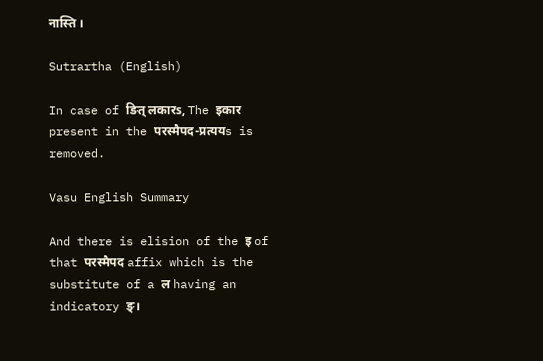नास्ति ।

Sutrartha (English)

In case of ङित् लकारs, The इकार present in the परस्मैपद-प्रत्ययs is removed.

Vasu English Summary

And there is elision of the इ of that परस्मैपद affix which is the substitute of a ल having an indicatory ङ्।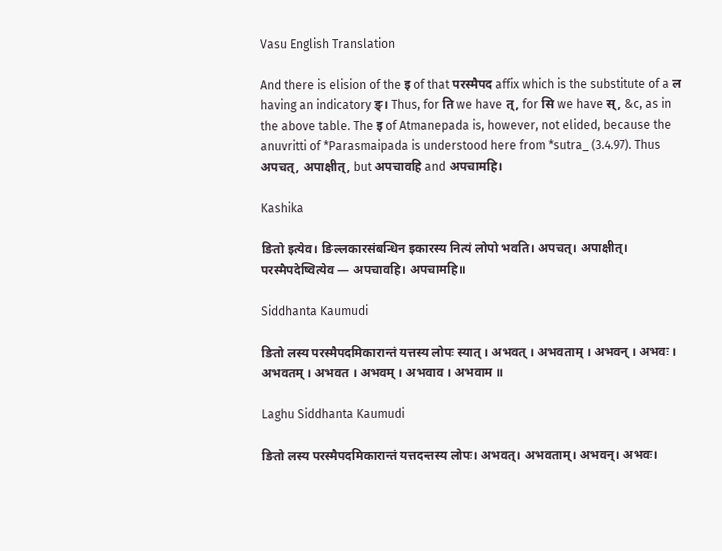Vasu English Translation

And there is elision of the इ of that परस्मैपद affix which is the substitute of a ल having an indicatory ङ्। Thus, for ति we have त्, for सि we have स्, &c, as in the above table. The इ of Atmanepada is, however, not elided, because the anuvritti of *Parasmaipada is understood here from *sutra_ (3.4.97). Thus अपचत्, अपाक्षीत्, but अपचावहि and अपचामहि।

Kashika

ङितो इत्येव। ङिल्लकारसंबन्धिन इकारस्य नित्यं लोपो भवति। अपचत्। अपाक्षीत्। परस्मैपदेष्वित्येव — अपचावहि। अपचामहि॥

Siddhanta Kaumudi

ङितो लस्य परस्मैपदमिकारान्तं यत्तस्य लोपः स्यात् । अभवत् । अभवताम् । अभवन् । अभवः । अभवतम् । अभवत । अभवम् । अभवाव । अभवाम ॥

Laghu Siddhanta Kaumudi

ङितो लस्य परस्मैपदमिकारान्तं यत्तदन्तस्य लोपः। अभवत्। अभवताम्। अभवन्। अभवः।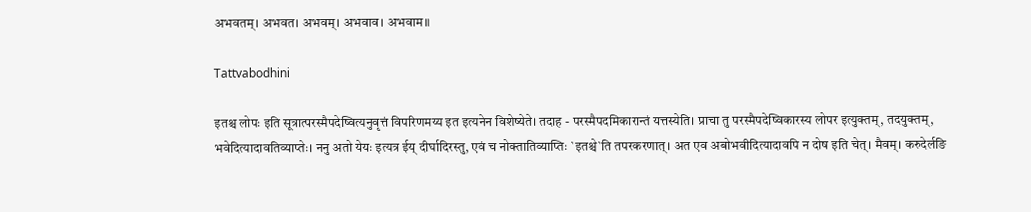अभवतम्। अभवत। अभवम्। अभवाव। अभवाम॥

Tattvabodhini

इतश्च लोपः इति सूत्रात्परस्मैपदेष्वित्यनुवृत्तं विपरिणमय्य इत इत्यनेन विशेष्येते। तदाह - परस्मैपदमिकारान्तं यत्तस्येति। प्राचा तु परस्मैपदेष्विकारस्य लोपर इत्युक्तम्, तदयुक्तम्, भवेदित्यादावतिव्याप्तेः। ननु अतो येयः इत्यत्र ईय् दीर्घादिरस्तु, एवं च नोक्तातिव्याप्तिः `इतश्चे`ति तपरकरणात्। अत एव अबोभवीदित्यादावपि न दोष इति चेत्। मैवम्। करुदेर्लङि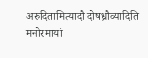अरुदितामित्यादौ दोषध्रौव्यादिति मनोरमायां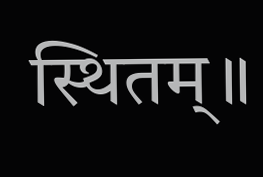स्थितम्॥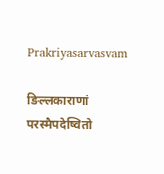Prakriyasarvasvam

ङिल्लकाराणां परस्मैपदेष्वितो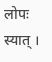लोपः स्यात् ।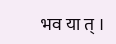भव या त् ।